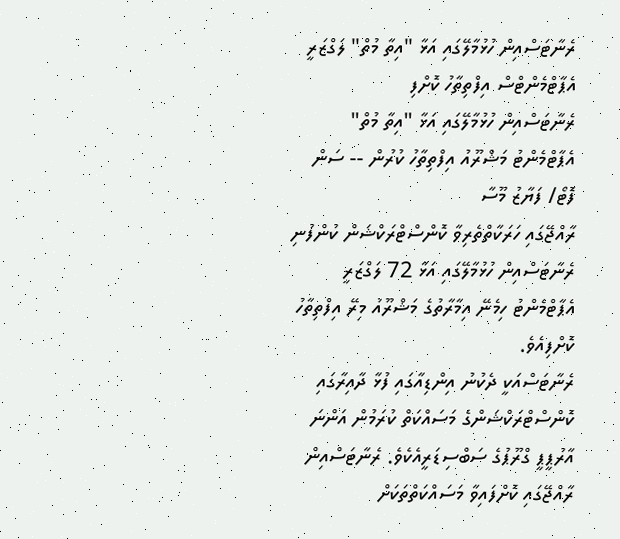ރެނާޓަސްއިން ހުޅުމާލޭގައި އަޅާ "އިތާ މުތް" ލަގްޒަރީ އެޕާޓްމެންޓްސް އިފްތިތާހު ކޮށްފި
ރެނާޓަސްއިން ހުޅުމާލޭގައި އަޅާ "އިތާ މުތް" އެޕާޓްމެންޓު މަޝްރޫއު އިފްތިތާހު ކުރުން -- ސަން ފޮޓޯ/ ފަޔާޒު މޫސާ
ރާއްޖޭގައި ހަރަކާތްތެރިވާ ކޮންސްޓްރަކްޝަން ކުންފުނި ރެނާޓަސްއިން ހުޅުމާލޭގައި އަޅާ 72 ލަގްޒަރީ އެޕާޓްމެންޓު ހިމެނޭ އިމާރާތުގެ މަޝްރޫއު މިރޭ އިފްތިތާހު ކޮށްފިއެވެ.
ރެނާޓަސްއަކީ ދެކުނު އިންޑިއާގައި ފުޅާ ދާއިރާގައި ކޮންސްޓްރަކްޝަންގެ މަސައްކަތް ކުރަމުން އަންނަ އާރުޕީޕީ ގްރޫޕުގެ ސަބްސިޑަރީއެކެވެ. ރެނާޓަސްއިން ރާއްޖޭގައި ކޮށްފައިވާ މަސައްކަތްތަކަށް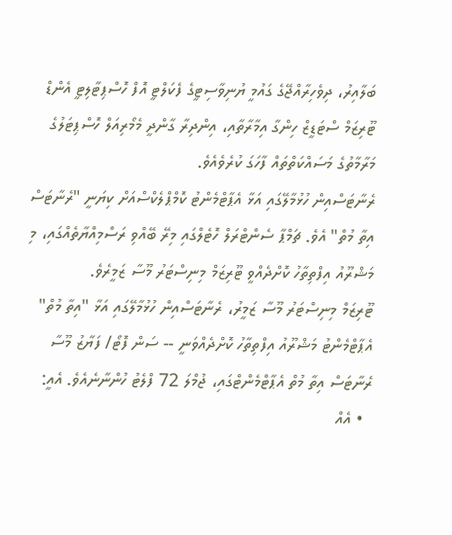ބަލާއިރު، ދިވެހިރާއްޖޭގެ ގައުމީ ޔުނިވާސިޓީގެ ފެކަލްޓީ އޮފް ހޮސްޕިޓާލިޓީ އެންޑް ޓޫރިޒަމް ސްޓަޑީޒް ހިންގާ އިމާރާތާއި، އިންދިރާ ގާންދީ މެމޯރިއަލް ހޮސްޕިޓަލުގެ މަރާމާތުގެ މަސައްކަތްތައް ފާހަގަ ކުރެވެއެވެ.
ރެނާޓަސްއިން ހުޅުމާލޭގައި އަޅާ އެޕާޓްމެންޓު ކޮމްޕްލެކްސްއަށް ކިޔަނީ "ރެނާޓަސް އިތާ މުތް" އެވެ. ޗަމްޕާ ސެންޓްރަލް ހޮޓެލްގައި މިރޭ ބޭއްވި ރަސްމިއްޔާތެއްގައި، މި މަޝްރޫއު އިފްތިތާހު ކޮށްދެއްވީ ޓޫރިޒަމް މިނިސްޓަރު މޫސާ ޒަމީރެވެ.
ޓޫރިޒަމް މިނިސްޓަރު މޫސާ ޒަމީރު، ރެނާޓަސްއިން ހުޅުމާލޭގައި އަޅާ "އިތާ މުތް" އެޕާޓްމެންޓު މަޝްރޫއު އިފްތިތާހު ކޮށްދެއްވަނީ -- ސަން ފޮޓޯ/ ފަޔާޒު މޫސާ
ރެނާޓަސް އިތާ މުތް އެޕާޓްމެންޓްގައި، ޖުމްލަ 72 ފްލެޓު ހުންނާނެއެވެ. އެއީ:
  • އެއް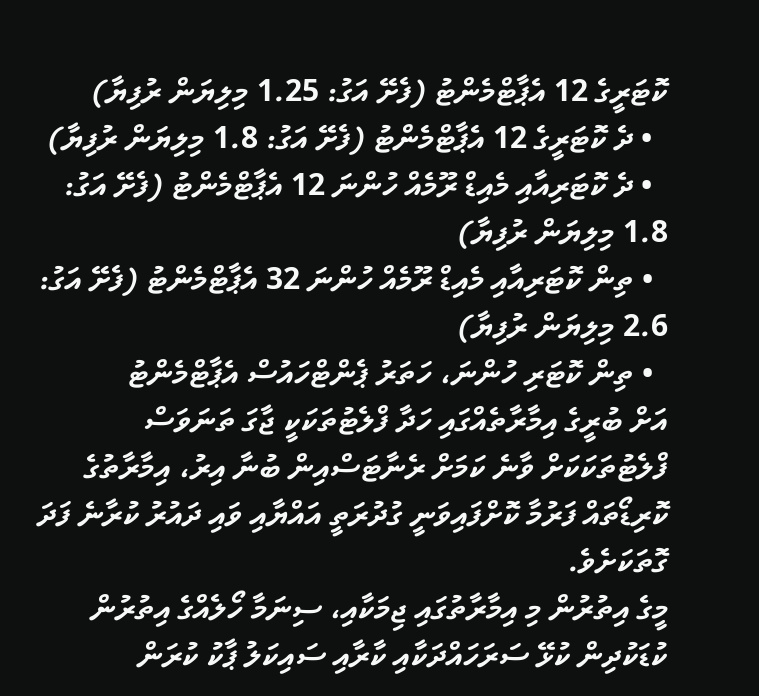ކޮޓަރީގެ 12 އެޕާޓްމެންޓު (ފެށޭ އަގު: 1.25 މިލިޔަން ރުފިޔާ)
  • ދެ ކޮޓަރީގެ 12 އެޕާޓްމެންޓު (ފެށޭ އަގު: 1.8 މިލިޔަން ރުފިޔާ)
  • ދެ ކޮޓަރިއާއި މެއިޑް ރޫމެއް ހުންނަ 12 އެޕާޓްމެންޓު (ފެށޭ އަގު: 1.8 މިލިޔަން ރުފިޔާ)
  • ތިން ކޮޓަރިއާއި މެއިޑް ރޫމެއް ހުންނަ 32 އެޕާޓްމެންޓު (ފެށޭ އަގު: 2.6 މިލިޔަން ރުފިޔާ)
  • ތިން ކޮޓަރި ހުންނަ، ހަތަރު ޕެންޓްހައުސް އެޕާޓްމެންޓު
އަށް ބުރީގެ އިމާރާތެއްގައި ހަދާ ފްލެޓުތަކަކީ ޖާގަ ތަނަވަސް ފްލެޓުތަކަކަށް ވާނެ ކަމަށް ރެނާޓަސްއިން ބުނާ އިރު، އިމާރާތުގެ ކޮރިޑޯތައް ފަރުމާ ކޮށްފައިވަނީ ގުދުރަތީ އައްޔާއި ވައި ދައުރު ކުރާނެ ފަދަ ގޮތަކަށެވެ.
މީގެ އިތުރުން މި އިމާރާތުގައި ޖިމަކާއި، ސިނަމާ ހޯލެއްގެ އިތުރުން ކުޑަކުދިން ކުޅޭ ސަރަހައްދަކާއި ކާރާއި ސައިކަލު ޕާކު ކުރަން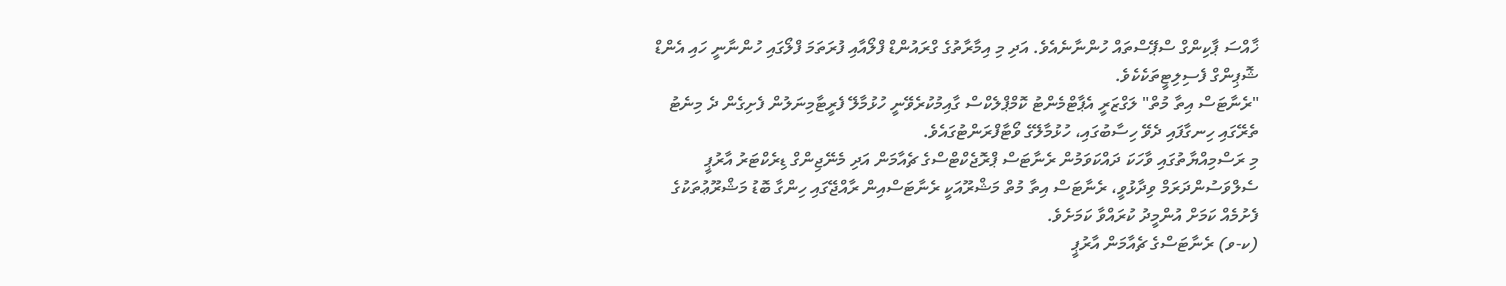ޚާއްސަ ޕާކިންގް ސްޕޭސްތައް ހުންނާނެއެވެ. އަދި މި އިމާރާތުގެ ގްރައުންޑް ފްލޯއާއި ފުރަތަމަ ފްލޯގައި ހުންނާނީ ހައި އެންޑް ޝޮޕިންގް ފެސިލިޓީތަކެކެވެ.
"ރެނާޓަސް އިތާ މުތް" ލަގްޒަރީ އެޕާޓްމެންޓު ކޮމްޕްލެކްސް ގާއިމުކުރެވޭނީ ހުޅުމާލޭ ފެރީޓާމިނަލުން ފެށިގެން ދެ މިނެޓު ތެރޭގައި ހިނގާފައި ދެވޭ ހިސާބުގައި، ހުޅުމާލޭގެ ވޯޓާފްރަންޓުގައެވެ.
މި ރަސްމިއްޔާތުގައި ވާހަކަ ދައްކަވަމުން ރެނާޓަސް ޕްރޮޖެކްޓްސްގެ ޗެއާމަން އަދި މެނޭޖިންގް ޑިރެކްޓަރު އާރުޕީ ސެލްވަސުންދަރަމް ވިދާޅުވީ، ރެނާޓަސް އިތާ މުތް މަޝްރޫއަކީ ރެނާޓަސްއިން ރާއްޖޭގައި ހިންގާ ބޮޑު މަޝްރޫޢުތަކުގެ ފެށުމެއް ކަމަށް އުންމީދު ކުރައްވާ ކަމަށެވެ.
(ކ-ވ) ރެނާޓަސްގެ ޗެއާމަން އާރުޕީ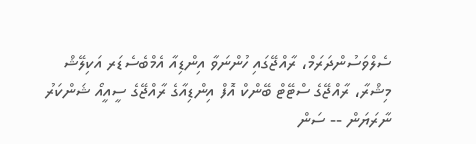ސެލްވަސުންދަރަމް، ރާއްޖޭގައި ހުންނަވާ އިންޑިއާ އެމްބެސެޑަރ އަކިލޭޝް މިޝްރާ، ރާއްޖޭގެ ސްޓޭޓް ބޭންކް އޮފް އިންޑިއާގެ ރާއްޖޭގެ ސީއީއޯ ޝަންކަރު ނާރަޔަން -- ސަން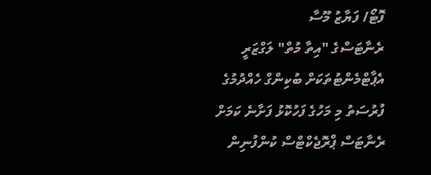ފޮޓޯ/ ފަޔާޒު މޫސާ
ރެނާޓަސްގެ "އިތާ މުތް" ލަގްޒަރީ އެޕާޓްމެންޓުތަކަށް ބުކިންގް ހެއްދުމުގެ ފުރުސަތު މި މަހުގެ ފަހުކޮޅު ފަށާނެ ކަމަށް ރެނާޓަސް ޕްރޮޖެކްޓްސް ކުންފުނިން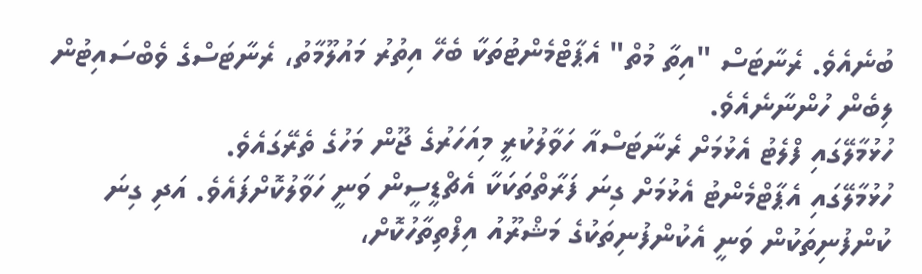ބުނެއެވެ. ރެނާޓަސް "އިތާ މުތް" އެޕާޓްމެންޓުތަކާ ބެހޭ އިތުރު މައުލޫމާތު، ރެނާޓަސްގެ ވެބްސައިޓުން ލިބެން ހުންނާނެއެވެ.
ހުޅުމާލޭގައި ފްލެޓު އެޅުމަށް ރެނާޓަސްއާ ހަވާލުކުރީ މިއަހަރުގެ ޖޫން މަހުގެ ތެރޭގައެވެ.
ހުޅުމާލޭގައި އެޕާޓްމެންޓު އެޅުމަށް ގިނަ ފަރާތްތަކަކާ އެޗްޑީސީން ވަނީ ހަވާލުކޮށްފައެވެ. އަދި ގިނަ ކުންފުނިތަކުން ވަނީ އެކުންފުނިތަކުގެ މަޝްރޫއު އިފްތިތާހުކޮށް،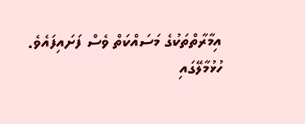އިމާރާތްތަކުގެ މަސައްކަތް ވެސް ފަށައިފައެވެ.
ހުޅުމާލޭގައި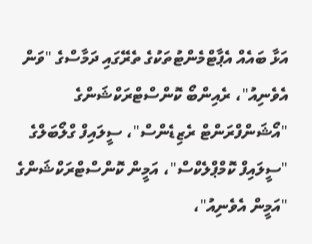އަޅާ ބައެއް އެޕާޓްމެންޓުތަކުގެ ތެރޭގައި ދަމާސްގެ "ވަން އެވެނިއު"، ރެއިންބޯ ކޮންސްޓްރަކްޝަންގެ "އޯޝަންފްރަންޓް ރެޒިޑެންސް"، ސީލައިފް ގްލޯބަލްގެ "ސީލައިފް ކޮމްޕްލެކްސް"، އަމީން ކޮންސްޓްރަކްޝަންގެ "އަމީން އެވެނިއު"،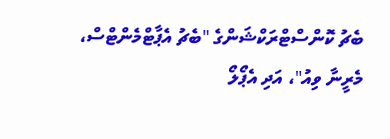ބެޗު ކޮންސްޓްރަކްޝަންގެ "ބެޗު އެޕާޓްމެންޓްސް، މެރީނާ ވިއު"، އަދި އެޕޯލޯ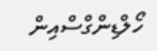ހޯލްޑިންގްސްއިން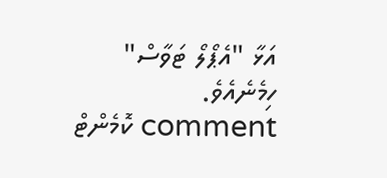އަޅާ "އެޕޯލޯ ޓަވާސް" ހިމެނެއެވެ.
comment ކޮމެންޓް